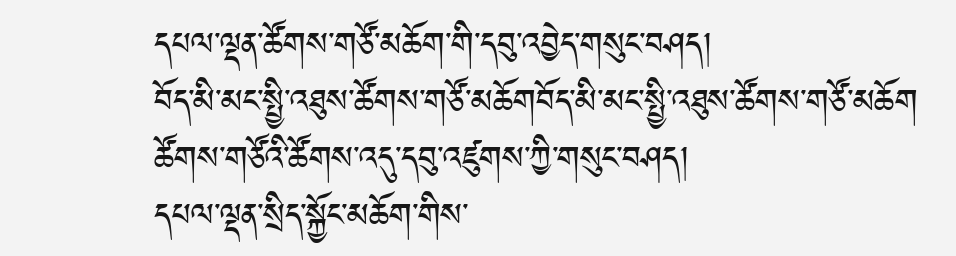དཔལ་ལྡན་ཚོགས་གཙོ་མཆོག་གི་དབུ་འབྱེད་གསུང་བཤད།
བོད་མི་མང་སྤྱི་འཐུས་ཚོགས་གཙོ་མཆོགབོད་མི་མང་སྤྱི་འཐུས་ཚོགས་གཙོ་མཆོག
ཚོགས་གཙོའི་ཚོགས་འདུ་དབུ་འཛུགས་ཀྱི་གསུང་བཤད།
དཔལ་ལྡན་སྲིད་སྐྱོང་མཆོག་གིས་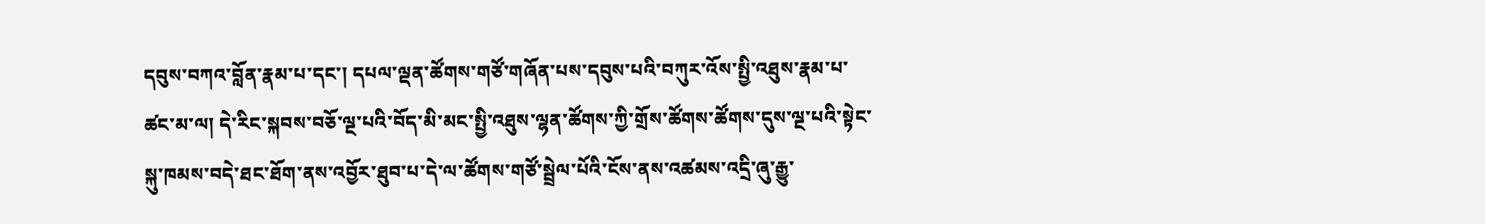དབུས་བཀའ་བློན་རྣམ་པ་དང་། དཔལ་ལྡན་ཚོགས་གཙོ་གཞོན་པས་དབུས་པའི་བཀུར་འོས་སྤྱི་འཐུས་རྣམ་པ་ཚང་མ་ལ། དེ་རིང་སྐབས་བཅོ་ལྔ་པའི་བོད་མི་མང་སྤྱི་འཐུས་ལྷན་ཚོགས་ཀྱི་གྲོས་ཚོགས་ཚོགས་དུས་ལྔ་པའི་སྟེང་སྐུ་ཁམས་བདེ་ཐང་ཐོག་ནས་འབྱོར་ཐུབ་པ་དེ་ལ་ཚོགས་གཙོ་སྦྲེལ་པོའི་ངོས་ནས་འཚམས་འདྲི་ཞུ་རྒྱུ་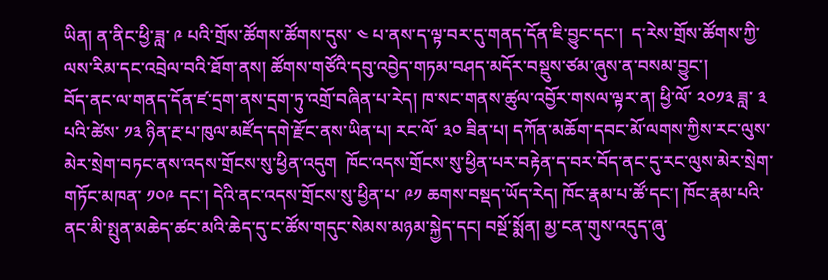ཡིན། ན་ནིང་ཕྱི་ཟླ་ ༩ པའི་གྲོས་ཚོགས་ཚོགས་དུས་ ༤ པ་ནས་ད་ལྟ་བར་དུ་གནད་དོན་ཇི་བྱུང་དང་།  ད་རེས་གྲོས་ཚོགས་ཀྱི་ལས་རིམ་དང་འབྲེལ་བའི་ཐོག་ནས། ཚོགས་གཙོའི་དབུ་འབྱེད་གཏམ་བཤད་མདོར་བསྡུས་ཙམ་ཞུས་ན་བསམ་བྱུང་།
བོད་ནང་ལ་གནད་དོན་ཛ་དྲག་ནས་དྲག་ཏུ་འགྲོ་བཞིན་པ་རེད། ཁ་སང་གནས་ཚུལ་འབྱོར་གསལ་ལྟར་ན། ཕྱི་ལོ་ ༢༠༡༣ ཟླ་ ༣ པའི་ཚེས་ ༡༣ ཉིན་རྔ་པ་ཁུལ་མཛོད་དགེ་རྫོང་ནས་ཡིན་པ། རང་ལོ་ ༣༠ ཟིན་པ། དཀོན་མཆོག་དབང་མོ་ལགས་ཀྱིས་རང་ལུས་མེར་སྲེག་བཏང་ནས་འདས་གྲོངས་སུ་ཕྱིན་འདུག  ཁོང་འདས་གྲོངས་སུ་ཕྱིན་པར་བརྟེན་ད་བར་བོད་ནང་དུ་རང་ལུས་མེར་སྲེག་གཏོང་མཁན་ ༡༠༩ དང་། དེའི་ནང་འདས་གྲོངས་སུ་ཕྱིན་པ་ ༩༡ ཆགས་བསྡད་ཡོད་རེད། ཁོང་རྣམ་པ་ཚོ་དང་། ཁོང་རྣམ་པའི་ནང་མི་སྤུན་མཆེད་ཚང་མའི་ཆེད་དུ་ང་ཚོས་གདུང་སེམས་མཉམ་སྐྱེད་དང། བསྔོ་སྨོན། མྱ་ངན་གུས་འདུད་ཞུ་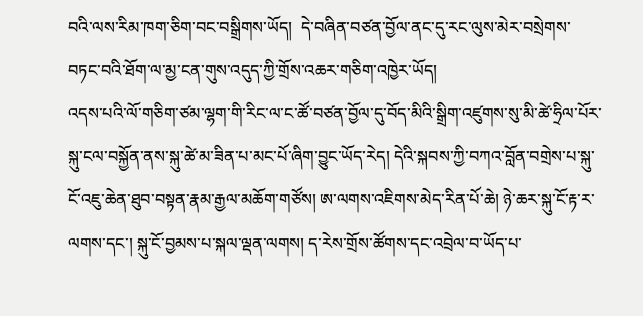བའི་ལས་རིམ་ཁག་ཅིག་བང་བསྒྲིགས་ཡོད།  དེ་བཞིན་བཙན་བྱོལ་ནང་དུ་རང་ལུས་མེར་བསྲེགས་བཏང་བའི་ཐོག་ལ་མྱ་ངན་གུས་འདུད་ཀྱི་གྲོས་འཆར་གཅིག་འཁྱེར་ཡོད།
འདས་པའི་ལོ་གཅིག་ཙམ་ལྷག་གི་རིང་ལ་ང་ཚོ་བཙན་བྱོལ་དུ་བོད་མིའི་སྒྲིག་འཛུགས་སུ་མི་ཚེ་ཧྲིལ་པོར་སྐུ་ངལ་བསྐྱོན་ནས་སྐུ་ཚེ་མ་ཟིན་པ་མང་པོ་ཞིག་བྱུང་ཡོད་རེད། དེའི་སྐབས་ཀྱི་བཀའ་བློན་བགྲེས་པ་སྐུ་ངོ་འཇུ་ཆེན་ཐུབ་བསྟན་རྣམ་རྒྱལ་མཆོག་གཙོས། ཨ་ལགས་འཇིགས་མེད་རིན་པོ་ཆེ། ཉེ་ཆར་སྐུ་ངོ་རྟ་ར་ལགས་དང་། སྐུ་ངོ་བྱམས་པ་སྐལ་ལྡན་ལགས། ད་རེས་གྲོས་ཚོགས་དང་འབྲེལ་བ་ཡོད་པ་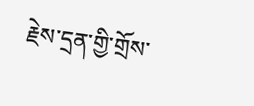རྗེས་དྲན་གྱི་གྲོས་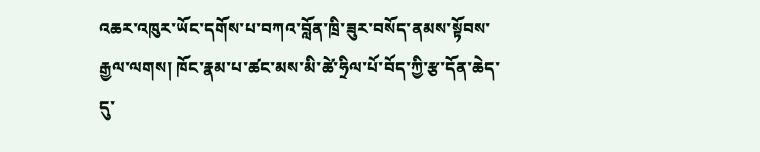འཆར་འཁུར་ཡོང་དགོས་པ་བཀའ་བློན་ཁྲི་ཟུར་བསོད་ནམས་སྟོབས་རྒྱལ་ལགས། ཁོང་རྣམ་པ་ཚང་མས་མི་ཚེ་ཧྲིལ་པོ་བོད་ཀྱི་རྩ་དོན་ཆེད་དུ་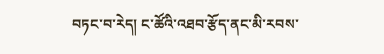བཏང་བ་རེད། ང་ཚོའི་འཐབ་རྩོད་ནང་མི་རབས་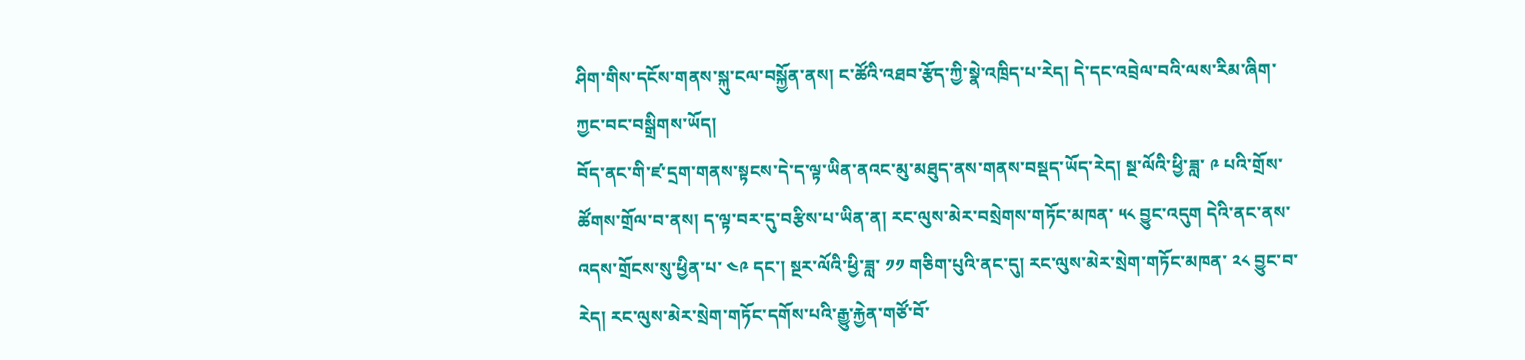ཤིག་གིས་དངོས་གནས་སྐུ་ངལ་བསྐྱོན་ནས། ང་ཚོའི་འཐབ་རྩོད་ཀྱི་སྣེ་འཁྲིད་པ་རེད། དེ་དང་འབྲེལ་བའི་ལས་རིམ་ཞིག་ཀྱང་བང་བསྒྲིགས་ཡོད།
བོད་ནང་གི་ཛ་དྲག་གནས་སྟངས་དེ་ད་ལྟ་ཡིན་ནའང་མུ་མཐུད་ནས་གནས་བསྡད་ཡོད་རེད། སྔ་ལོའི་ཕྱི་ཟླ་ ༩ པའི་གྲོས་ཚོགས་གྲོལ་བ་ནས། ད་ལྟ་བར་དུ་བརྩིས་པ་ཡིན་ན། རང་ལུས་མེར་བསྲེགས་གཏོང་མཁན་ ༥༨ བྱུང་འདུག དེའི་ནང་ནས་འདས་གྲོངས་སུ་ཕྱིན་པ་ ༤༩ དང་། སྔར་ལོའི་ཕྱི་ཟླ་ ༡༡ གཅིག་པུའི་ནང་དུ། རང་ལུས་མེར་སྲེག་གཏོང་མཁན་ ༢༨ བྱུང་བ་རེད། རང་ལུས་མེར་སྲེག་གཏོང་དགོས་པའི་རྒྱུ་རྐྱེན་གཙོ་བོ་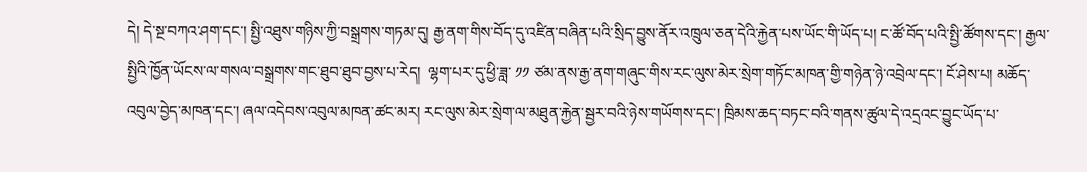དེ། དེ་སྔ་བཀའ་ཤག་དང་། སྤྱི་འཐུས་གཉིས་ཀྱི་བསྒྲགས་གཏམ་དུ། རྒྱ་ནག་གིས་བོད་དུ་འཛིན་བཞིན་པའི་སྲིད་བྱུས་ནོར་འཁྲུལ་ཅན་དེའི་རྐྱེན་པས་ཡོང་གི་ཡོད་པ། ང་ཚོ་བོད་པའི་སྤྱི་ཚོགས་དང་། རྒྱལ་སྤྱིའི་ཁྱོན་ཡོངས་ལ་གསལ་བསྒྲགས་གང་ཐུབ་ཐུབ་བྱས་པ་རེད།  ལྷག་པར་དུ་ཕྱི་ཟླ་ ༡༡ ཙམ་ནས་རྒྱ་ནག་གཞུང་གིས་རང་ལུས་མེར་སྲེག་གཏོང་མཁན་གྱི་གཉེན་ཉེ་འབྲེལ་དང་། ངོ་ཤེས་པ། མཆོད་འབུལ་བྱེད་མཁན་དང་། ཞལ་འདེབས་འབུལ་མཁན་ཚང་མར། རང་ལུས་མེར་སྲེག་ལ་མཐུན་རྐྱེན་སྦྱར་བའི་ཉེས་གཡོགས་དང་། ཁྲིམས་ཆད་བཏང་བའི་གནས་ཚུལ་དེ་འདྲའང་བྱུང་ཡོད་པ་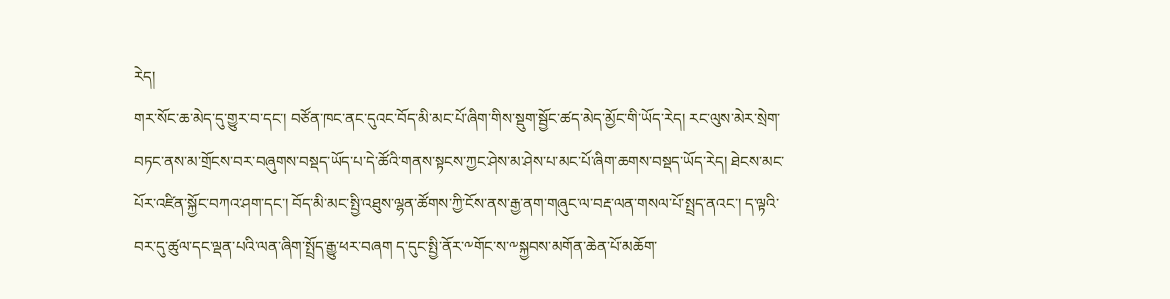རེད།
གར་སོང་ཆ་མེད་དུ་གྱུར་བ་དང་། བཙོན་ཁང་ནང་དུའང་བོད་མི་མང་པོ་ཞིག་གིས་སྡུག་སྦྱོང་ཚད་མེད་མྱོང་གི་ཡོད་རེད། རང་ལུས་མེར་སྲེག་བཏང་ནས་མ་གྲོངས་བར་བཞུགས་བསྡད་ཡོད་པ་དེ་ཚོའི་གནས་སྟངས་ཀྱང་ཤེས་མ་ཤེས་པ་མང་པོ་ཞིག་ཆགས་བསྡད་ཡོད་རེད། ཐེངས་མང་པོར་འཛིན་སྐྱོང་བཀའ་ཤག་དང་། བོད་མི་མང་སྤྱི་འཐུས་ལྷན་ཚོགས་ཀྱི་ངོས་ནས་རྒྱ་ནག་གཞུང་ལ་བརྡ་ལན་གསལ་པོ་སྤྲད་ནའང་། ད་ལྟའི་བར་དུ་ཚུལ་དང་ལྡན་པའི་ལན་ཞིག་སྤྲོད་རྒྱུ་ཕར་བཞག ད་དུང་སྤྱི་ནོར་༸གོང་ས་༸སྐྱབས་མགོན་ཆེན་པོ་མཆོག་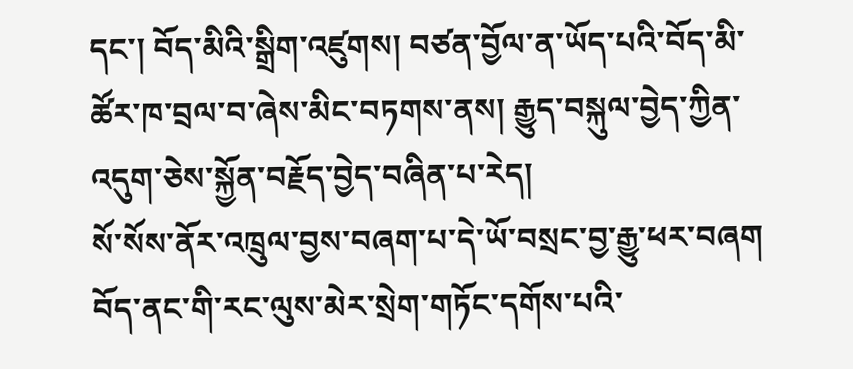དང་། བོད་མིའི་སྒྲིག་འཛུགས། བཙན་བྱོལ་ན་ཡོད་པའི་བོད་མི་ཚོར་ཁ་བྲལ་བ་ཞེས་མིང་བཏགས་ནས། རྒྱུད་བསྐུལ་བྱེད་ཀྱིན་འདུག་ཅེས་སྐྱོན་བརྗོད་བྱེད་བཞིན་པ་རེད།
སོ་སོས་ནོར་འཁྲུལ་བྱས་བཞག་པ་དེ་ཡོ་བསྲང་བྱ་རྒྱུ་ཕར་བཞག བོད་ནང་གི་རང་ལུས་མེར་སྲེག་གཏོང་དགོས་པའི་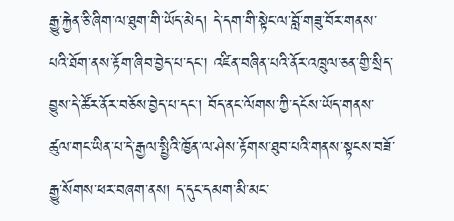རྒྱུ་རྐྱེན་ཅི་ཞིག་ལ་ཐུག་གི་ཡོད་མེད། དེ་དག་གི་སྟེང་ལ་བློ་གཟུ་བོར་གནས་པའི་ཐོག་ནས་རྟོག་ཞིབ་བྱེད་པ་དང། འཛིན་བཞིན་པའི་ནོར་འཁྲུལ་ཅན་གྱི་སྲིད་བྱུས་དེ་ཚོར་ནོར་བཅོས་བྱེད་པ་དང་། བོད་ནང་ལོགས་ཀྱི་དངོས་ཡོད་གནས་ཚུལ་གང་ཡིན་པ་དེ་རྒྱལ་སྤྱིའི་ཁྱོན་ལ་ཤེས་རྟོགས་ཐུབ་པའི་གནས་སྟངས་བཟོ་རྒྱུ་སོགས་ཕར་བཞག་ནས། ད་དུང་དམག་མི་མང་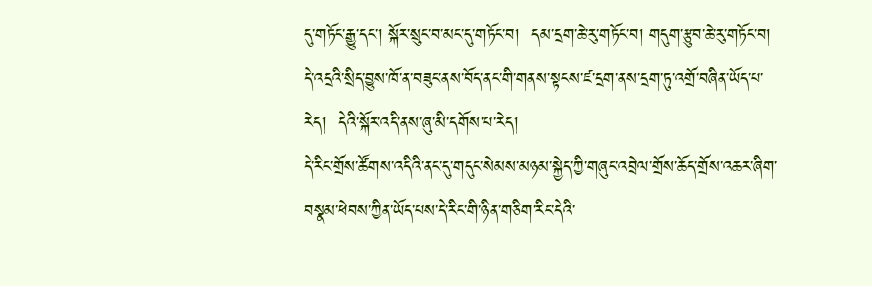དུ་གཏོང་རྒྱུ་དང་། སྐོར་སྲུང་བ་མང་དུ་གཏོང་བ།  དམ་དྲག་ཆེ་རུ་གཏོང་བ། གདུག་རྩུབ་ཆེ་རུ་གཏོང་བ། དེ་འདྲའི་སྲིད་བྱུས་ཁོ་ན་བཟུང་ནས་བོད་ནང་གི་གནས་སྟངས་ཛ་དྲག་ནས་དྲག་ཏུ་འགྲོ་བཞིན་ཡོད་པ་རེད།  དེའི་སྐོར་འདི་ནས་ཞུ་མི་དགོས་པ་རེད།
དེ་རིང་གྲོས་ཚོགས་འདིའི་ནང་དུ་གདུང་སེམས་མཉམ་སྐྱེད་ཀྱི་གཞུང་འབྲེལ་གྲོས་ཆོད་གྲོས་འཆར་ཞིག་བསྣམ་ཕེབས་ཀྱིན་ཡོད་པས་དེ་རིང་གི་ཉིན་གཅིག་རིང་དེའི་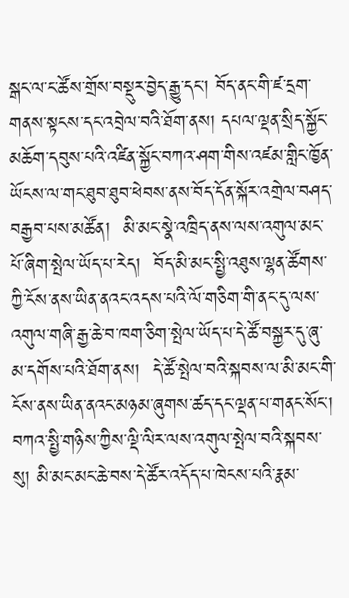སྒང་ལ་ང་ཚོས་གྲོས་བསྡུར་བྱེད་རྒྱུ་དང་། བོད་ནང་གི་ཛ་དྲག་གནས་སྟངས་དང་འབྲེལ་བའི་ཐོག་ནས། དཔལ་ལྡན་སྲིད་སྐྱོང་མཆོག་དབུས་པའི་འཛིན་སྐྱོང་བཀའ་ཤག་གིས་འཛམ་གླིང་ཁྱོན་ཡོངས་ལ་གང་ཐུབ་ཐུབ་ཕེབས་ནས་བོད་དོན་སྐོར་འགྲེལ་བཤད་བརྒྱབ་པས་མཚོན།  མི་མང་སྣེ་འཁྲིད་ནས་ལས་འགུལ་མང་པོ་ཞིག་སྤེལ་ཡོད་པ་རེད།  བོད་མི་མང་སྤྱི་འཐུས་ལྷན་ཚོགས་ཀྱི་ངོས་ནས་ཡིན་ནའང་འདས་པའི་ལོ་གཅིག་གི་ནང་དུ་ལས་འགུལ་གཞི་རྒྱ་ཆེ་བ་ཁག་ཅིག་སྤེལ་ཡོད་པ་དེ་ཚོ་བསྐྱར་དུ་ཞུ་མ་དགོས་པའི་ཐོག་ནས།  དེ་ཚོ་སྤེལ་བའི་སྐབས་ལ་མི་མང་གི་ངོས་ནས་ཡིན་ནའང་མཉམ་ཞུགས་ཚད་དང་ལྡན་པ་གནང་སོང་། བཀའ་སྤྱི་གཉིས་ཀྱིས་ལྡི་ལིར་ལས་འགུལ་སྤེལ་བའི་སྐབས་སུ། མི་མང་མང་ཆེ་བས་དེ་ཚོར་འདོད་པ་ཁེངས་པའི་རྣམ་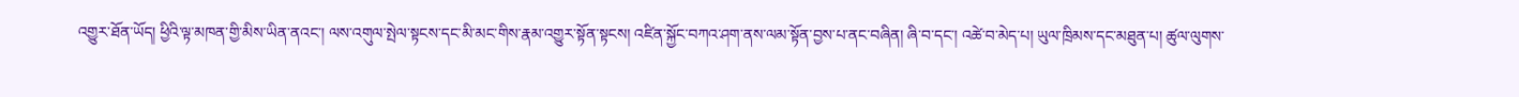འགྱུར་ཐོན་ཡོད། ཕྱིའི་ལྟ་མཁན་གྱི་མིས་ཡིན་ནའང་། ལས་འགུལ་སྤེལ་སྟངས་དང་མི་མང་གིས་རྣམ་འགྱུར་སྟོན་སྟངས། འཛིན་སྐྱོང་བཀའ་ཤག་ནས་ལམ་སྟོན་བྱས་པ་ནང་བཞིན། ཞི་བ་དང་། འཚེ་བ་མེད་པ། ཡུལ་ཁྲིམས་དང་མཐུན་པ། ཚུལ་ལུགས་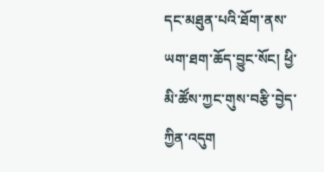དང་མཐུན་པའི་ཐོག་ནས་ཡག་ཐག་ཆོད་བྱུང་སོང། ཕྱི་མི་ཚོས་ཀྱང་གུས་བརྩི་བྱེད་ཀྱིན་འདུག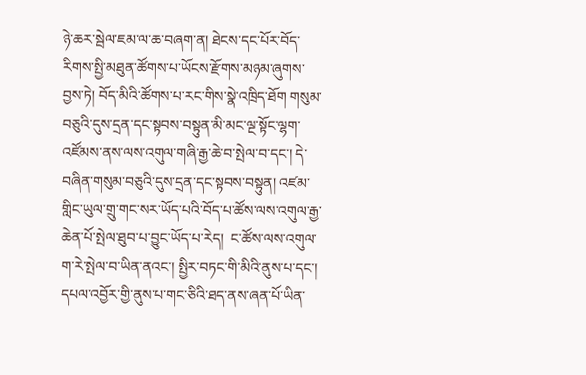ཉེ་ཆར་སྦེལ་ཇམ་ལ་ཆ་བཞག་ན། ཐེངས་དང་པོར་བོད་རིགས་སྤྱི་མཐུན་ཚོགས་པ་ཡོངས་རྫོགས་མཉམ་ཞུགས་བྱས་ཏེ། བོད་མིའི་ཚོགས་པ་རང་གིས་སྣེ་འཁྲིད་ཐོག གསུམ་བཅུའི་དུས་དྲན་དང་སྟབས་བསྟུན་མི་མང་ལྔ་སྟོང་ལྷག་འཛོམས་ནས་ལས་འགུལ་གཞི་རྒྱ་ཆེ་བ་སྤེལ་བ་དང་། དེ་བཞིན་གསུམ་བཅུའི་དུས་དྲན་དང་སྟབས་བསྟུན། འཛམ་གླིང་ཡུལ་གྲུ་གང་སར་ཡོད་པའི་བོད་པ་ཚོས་ལས་འགུལ་རྒྱ་ཆེན་པོ་སྤེལ་ཐུབ་པ་བྱུང་ཡོད་པ་རེད།  ང་ཚོས་ལས་འགུལ་ག་རེ་སྤེལ་བ་ཡིན་ནའང་། སྤྱིར་བཏང་གི་མིའི་ནུས་པ་དང་། དཔལ་འབྱོར་གྱི་ནུས་པ་གང་ཅིའི་ཐད་ནས་ཞན་པོ་ཡིན་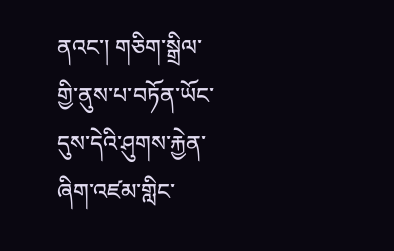ནའང་། གཅིག་སྒྲིལ་གྱི་ནུས་པ་བཏོན་ཡོང་དུས་དེའི་ཤུགས་རྐྱེན་ཞིག་འཛམ་གླིང་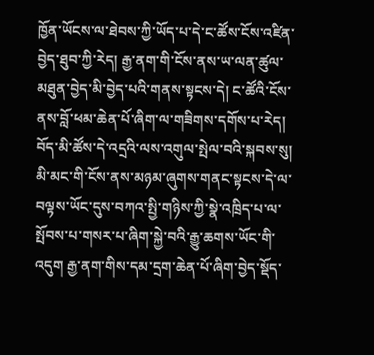ཁྱོན་ཡོངས་ལ་ཐེབས་ཀྱི་ཡོད་པ་དེ་ང་ཚོས་ངོས་འཛིན་བྱེད་ཐུབ་ཀྱི་རེད། རྒྱ་ནག་གི་ངོས་ནས་ཡ་ལན་ཚུལ་མཐུན་བྱེད་མི་བྱེད་པའི་གནས་སྟངས་དེ། ང་ཚོའི་ངོས་ནས་བློ་ཕམ་ཆེན་པོ་ཞིག་ལ་གཟིགས་དགོས་པ་རེད། བོད་མི་ཚོས་དེ་འདྲའི་ལས་འགུལ་སྤེལ་བའི་སྐབས་སུ། མི་མང་གི་ངོས་ནས་མཉམ་ཞུགས་གནང་སྟངས་དེ་ལ་བལྟས་ཡོང་དུས་བཀའ་སྤྱི་གཉིས་ཀྱི་སྣེ་འཁྲིད་པ་ལ་སྤོབས་པ་གསར་པ་ཞིག་སྐྱེ་བའི་རྒྱུ་ཆགས་ཡོང་གི་འདུག རྒྱ་ནག་གིས་དམ་དྲག་ཆེན་པོ་ཞིག་བྱེད་སྡོད་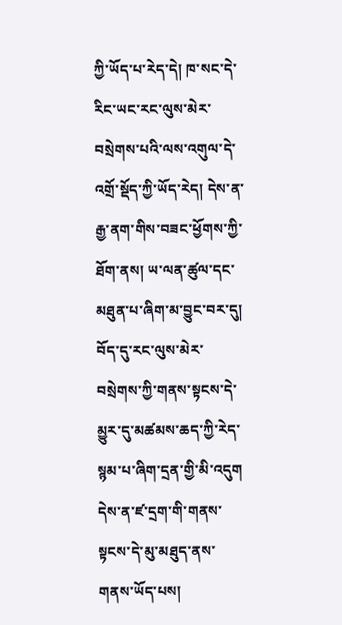ཀྱི་ཡོད་པ་རེད་དེ། ཁ་སང་དེ་རིང་ཡང་རང་ལུས་མེར་བསྲེགས་པའི་ལས་འགུལ་དེ་འགྲོ་སྡོད་ཀྱི་ཡོད་རེད། དེས་ན་རྒྱ་ནག་གིས་བཟང་ཕྱོགས་ཀྱི་ཐོག་ནས། ཡ་ལན་ཚུལ་དང་མཐུན་པ་ཞིག་མ་བྱུང་བར་དུ། བོད་དུ་རང་ལུས་མེར་བསྲེགས་ཀྱི་གནས་སྟངས་དེ་མྱུར་དུ་མཚམས་ཆད་ཀྱི་རེད་སྙམ་པ་ཞིག་དྲན་གྱི་མི་འདུག དེས་ན་ཛ་དྲག་གི་གནས་སྟངས་དེ་མུ་མཐུད་ནས་གནས་ཡོད་པས།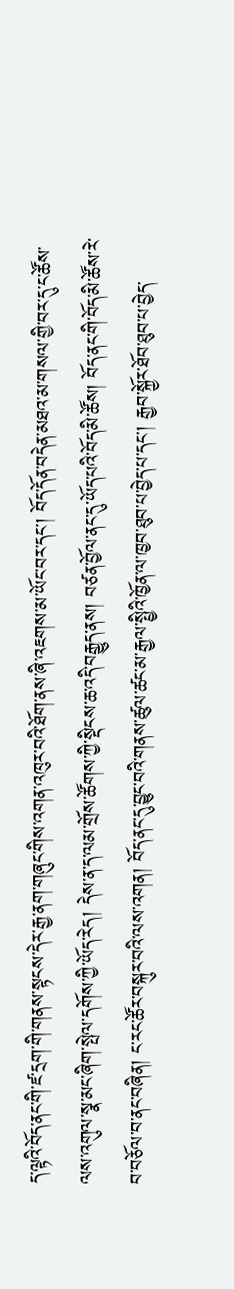ད་ལྟའི་བོད་ནང་གི་ཛ་དྲག་གི་གནས་སྟངས་དེར་རྒྱ་ནག་གཞུང་གིས་འགན་འཁུར་བའི་ཐོག་ནས་ཞི་འཇགས་མ་ཡོང་བར་དང་། བོད་དོན་བདེན་མཐའ་མ་གསལ་གྱི་བར་དུ་ང་ཚོས་ལས་འགུལ་སྣ་མང་ཞིག་སྤེལ་དགོས་ཀྱི་ཡོད་རེད། དེས་ན་ད་ལམ་གྲོས་ཚོགས་ཀྱི་སྡིངས་ཆ་འདི་བརྒྱུད་ནས། བཙན་བྱོལ་ནང་དུ་ཡོད་པའི་བོད་མི་ཚོས། བོད་ནང་གི་བོད་མི་ཚོས་རེ་བ་བཅོལ་བ་ནང་བཞིན། ང་རང་ཚོར་བསྐུར་བའི་ལས་འགན། བོད་ནང་དུ་བྱུང་བའི་གནས་ཚུལ་ཚང་མ་རྒྱལ་སྤྱིའི་ཁྱོན་ལ་ཁྱབ་ཐུབ་པ་བྱེད་པ་དང་། རྒྱབ་སྐྱོར་ཐོབ་ཐུབ་པ་བྱེད་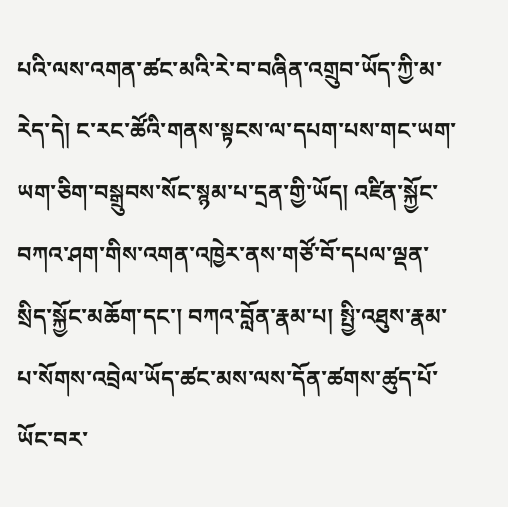པའི་ལས་འགན་ཚང་མའི་རེ་བ་བཞིན་འགྲུབ་ཡོད་ཀྱི་མ་རེད་དེ། ང་རང་ཚོའི་གནས་སྟངས་ལ་དཔག་པས་གང་ཡག་ཡག་ཅིག་བསྒྲུབས་སོང་སྙམ་པ་དྲན་གྱི་ཡོད། འཛིན་སྐྱོང་བཀའ་ཤག་གིས་འགན་འཁྱེར་ནས་གཙོ་བོ་དཔལ་ལྡན་སྲིད་སྐྱོང་མཆོག་དང་། བཀའ་བློན་རྣམ་པ། སྤྱི་འཐུས་རྣམ་པ་སོགས་འབྲེལ་ཡོད་ཚང་མས་ལས་དོན་ཚགས་ཚུད་པོ་ཡོང་བར་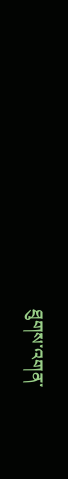ཐུགས་འགན་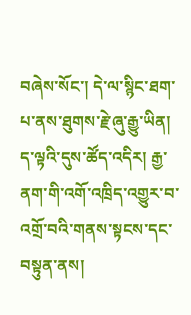བཞེས་སོང་། དེ་ལ་སྙིང་ཐག་པ་ནས་ཐུགས་རྗེ་ཞུ་རྒྱུ་ཡིན།
ད་ལྟའི་དུས་ཚོད་འདིར། རྒྱ་ནག་གི་འགོ་འཁྲིད་འགྱུར་བ་འགྲོ་བའི་གནས་སྟངས་དང་བསྟུན་ནས།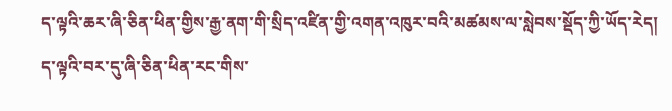ད་ལྟའི་ཆར་ཞི་ཅིན་ཕིན་གྱིས་རྒྱ་ནག་གི་སྲིད་འཛིན་གྱི་འགན་འཁུར་བའི་མཚམས་ལ་སླེབས་སྡོད་ཀྱི་ཡོད་རེད། ད་ལྟའི་བར་དུ་ཞི་ཅིན་ཕིན་རང་གིས་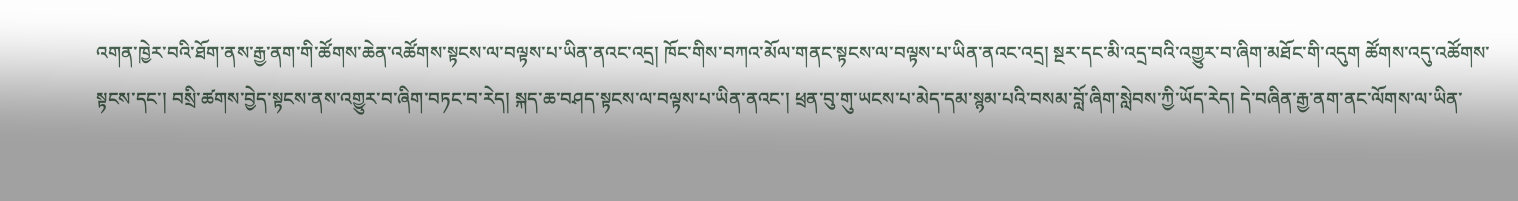འགན་ཁྱེར་བའི་ཐོག་ནས་རྒྱ་ནག་གི་ཚོགས་ཆེན་འཚོགས་སྟངས་ལ་བལྟས་པ་ཡིན་ནའང་འདྲ། ཁོང་གིས་བཀའ་མོལ་གནང་སྟངས་ལ་བལྟས་པ་ཡིན་ནའང་འདྲ། སྔར་དང་མི་འདྲ་བའི་འགྱུར་བ་ཞིག་མཐོང་གི་འདུག ཚོགས་འདུ་འཚོགས་སྟངས་དང་། བསྲི་ཚགས་བྱེད་སྟངས་ནས་འགྱུར་བ་ཞིག་བཏང་བ་རེད། སྐད་ཆ་བཤད་སྟངས་ལ་བལྟས་པ་ཡིན་ནའང་། ཕྲན་བུ་གུ་ཡངས་པ་མེད་དམ་སྙམ་པའི་བསམ་བློ་ཞིག་སླེབས་ཀྱི་ཡོད་རེད། དེ་བཞིན་རྒྱ་ནག་ནང་ལོགས་ལ་ཡིན་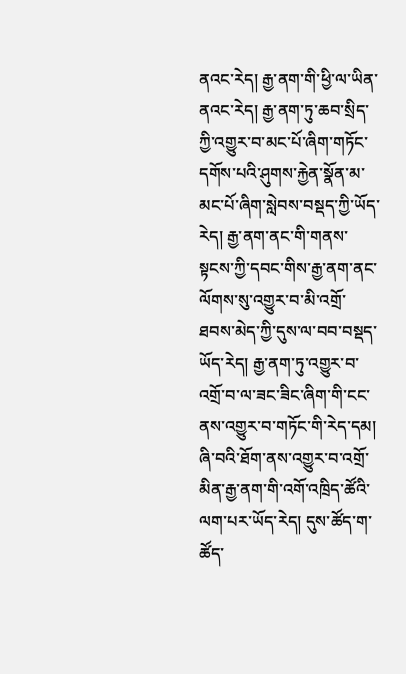ནའང་རེད། རྒྱ་ནག་གི་ཕྱི་ལ་ཡིན་ནའང་རེད། རྒྱ་ནག་ཏུ་ཆབ་སྲིད་ཀྱི་འགྱུར་བ་མང་པོ་ཞིག་གཏོང་དགོས་པའི་ཤུགས་རྐྱེན་སྣོན་མ་མང་པོ་ཞིག་སླེབས་བསྡད་ཀྱི་ཡོད་རེད། རྒྱ་ནག་ནང་གི་གནས་སྟངས་ཀྱི་དབང་གིས་རྒྱ་ནག་ནང་ལོགས་སུ་འགྱུར་བ་མི་འགྲོ་ཐབས་མེད་ཀྱི་དུས་ལ་བབ་བསྡད་ཡོད་རེད། རྒྱ་ནག་ཏུ་འགྱུར་བ་འགྲོ་བ་ལ་ཟང་ཟིང་ཞིག་གི་ངང་ནས་འགྱུར་བ་གཏོང་གི་རེད་དམ། ཞི་བའི་ཐོག་ནས་འགྱུར་བ་འགྲོ་མིན་རྒྱ་ནག་གི་འགོ་འཁྲིད་ཚོའི་ལག་པར་ཡོད་རེད། དུས་ཚོད་ག་ཚོད་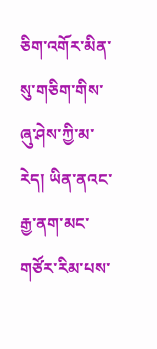ཅིག་འགོར་མིན་སུ་གཅིག་གིས་ཞུ་ཤེས་ཀྱི་མ་རེད། ཡིན་ནའང་རྒྱ་ནག་མང་གཙོར་རིམ་པས་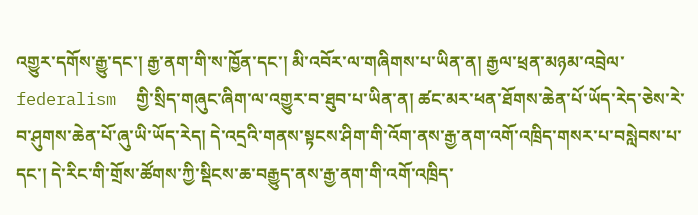འགྱུར་དགོས་རྒྱུ་དང་། རྒྱ་ནག་གི་ས་ཁྱོན་དང་། མི་འབོར་ལ་གཞིགས་པ་ཡིན་ན། རྒྱལ་ཕྲན་མཉམ་འབྲེལ་ federalism  གྱི་སྲིད་གཞུང་ཞིག་ལ་འགྱུར་བ་ཐུབ་པ་ཡིན་ན། ཚང་མར་ཕན་ཐོགས་ཆེན་པོ་ཡོད་རེད་ཅེས་རེ་བ་ཤུགས་ཆེན་པོ་ཞུ་ཡི་ཡོད་རེད། དེ་འདྲའི་གནས་སྟངས་ཤིག་གི་འོག་ནས་རྒྱ་ནག་འགོ་འཁྲིད་གསར་པ་བསླེབས་པ་དང་། དེ་རིང་གི་གྲོས་ཚོགས་ཀྱི་སྡིངས་ཆ་བརྒྱུད་ནས་རྒྱ་ནག་གི་འགོ་འཁྲིད་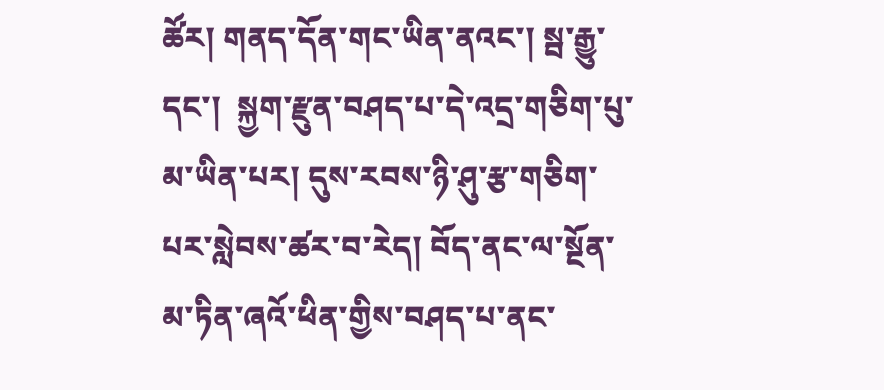ཚོར། གནད་དོན་གང་ཡིན་ནའང་། སྦ་རྒྱུ་དང་།  སྐྱག་རྫུན་བཤད་པ་དེ་འདྲ་གཅིག་པུ་མ་ཡིན་པར། དུས་རབས་ཉི་ཤུ་རྩ་གཅིག་པར་སླེབས་ཚར་བ་རེད། བོད་ནང་ལ་སྔོན་མ་ཏིན་ཞའོ་ཕིན་གྱིས་བཤད་པ་ནང་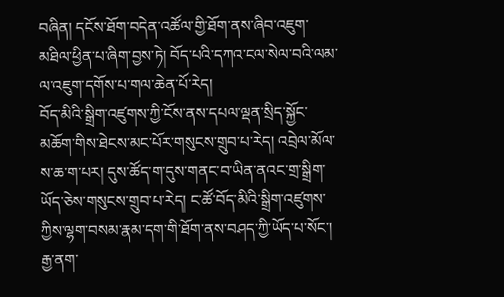བཞིན། དངོས་ཐོག་བདེན་འཚོལ་གྱི་ཐོག་ནས་ཞིབ་འཇུག་མཐིལ་ཕྱིན་པ་ཞིག་བྱས་ཏེ། བོད་པའི་དཀའ་ངལ་སེལ་བའི་ལམ་ལ་འཇུག་དགོས་པ་གལ་ཆེན་པོ་རེད།
བོད་མིའི་སྒྲིག་འཛུགས་ཀྱི་ངོས་ནས་དཔལ་ལྡན་སྲིད་སྐྱོང་མཆོག་གིས་ཐེངས་མང་པོར་གསུངས་གྲུབ་པ་རེད། འབྲེལ་མོལ་ས་ཆ་ག་པར། དུས་ཚོད་ག་དུས་གནང་བ་ཡིན་ནའང་གྲ་སྒྲིག་ཡོད་ཅེས་གསུངས་གྲུབ་པ་རེད། ང་ཚོ་བོད་མིའི་སྒྲིག་འཛུགས་ཀྱིས་ལྷག་བསམ་རྣམ་དག་གི་ཐོག་ནས་བཤད་ཀྱི་ཡོད་པ་སོང་། རྒྱ་ནག་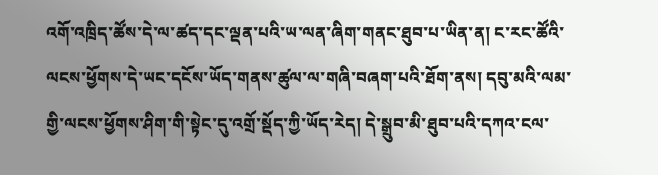འགོ་འཁྲིད་ཚོས་དེ་ལ་ཚད་དང་ལྡན་པའི་ཡ་ལན་ཞིག་གནང་ཐུབ་པ་ཡིན་ན། ང་རང་ཚོའི་ལངས་ཕྱོགས་དེ་ཡང་དངོས་ཡོད་གནས་ཚུལ་ལ་གཞི་བཞག་པའི་ཐོག་ནས། དབུ་མའི་ལམ་གྱི་ལངས་ཕྱོགས་ཤིག་གི་སྟེང་དུ་འགྲོ་སྡོད་ཀྱི་ཡོད་རེད། དེ་སྒྲུབ་མི་ཐུབ་པའི་དཀའ་ངལ་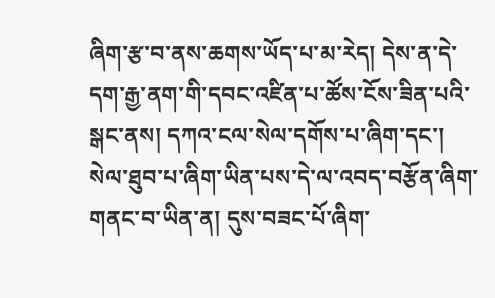ཞིག་རྩ་བ་ནས་ཆགས་ཡོད་པ་མ་རེད། དེས་ན་དེ་དག་རྒྱ་ནག་གི་དབང་འཛིན་པ་ཚོས་ངོས་ཟིན་པའི་སྒང་ནས། དཀའ་ངལ་སེལ་དགོས་པ་ཞིག་དང་། སེལ་ཐུབ་པ་ཞིག་ཡིན་པས་དེ་ལ་འབད་བརྩོན་ཞིག་གནང་བ་ཡིན་ན། དུས་བཟང་པོ་ཞིག་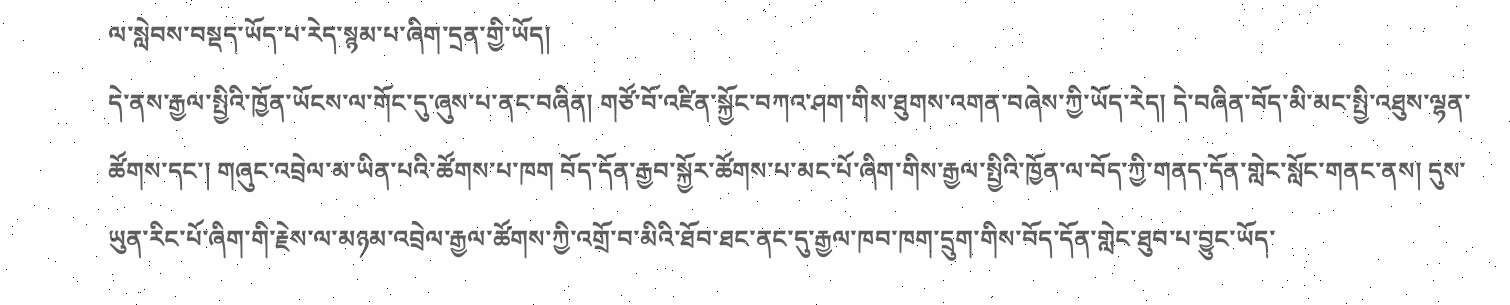ལ་སླེབས་བསྡད་ཡོད་པ་རེད་སྙམ་པ་ཞིག་དྲན་གྱི་ཡོད།
དེ་ནས་རྒྱལ་སྤྱིའི་ཁྱོན་ཡོངས་ལ་གོང་དུ་ཞུས་པ་ནང་བཞིན། གཙོ་བོ་འཛིན་སྐྱོང་བཀའ་ཤག་གིས་ཐུགས་འགན་བཞེས་ཀྱི་ཡོད་རེད། དེ་བཞིན་བོད་མི་མང་སྤྱི་འཐུས་ལྷན་ཚོགས་དང་། གཞུང་འབྲེལ་མ་ཡིན་པའི་ཚོགས་པ་ཁག བོད་དོན་རྒྱབ་སྐྱོར་ཚོགས་པ་མང་པོ་ཞིག་གིས་རྒྱལ་སྤྱིའི་ཁྱོན་ལ་བོད་ཀྱི་གནད་དོན་གླེང་སློང་གནང་ནས། དུས་ཡུན་རིང་པོ་ཞིག་གི་རྗེས་ལ་མཉམ་འབྲེལ་རྒྱལ་ཚོགས་ཀྱི་འགྲོ་བ་མིའི་ཐོབ་ཐང་ནང་དུ་རྒྱལ་ཁབ་ཁག་དྲུག་གིས་བོད་དོན་གླེང་ཐུབ་པ་བྱུང་ཡོད་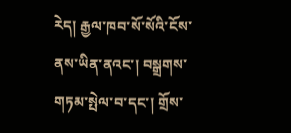རེད། རྒྱལ་ཁབ་སོ་སོའི་ངོས་ནས་ཡིན་ནའང་། བསྒྲགས་གཏམ་སྤེལ་བ་དང་། གྲོས་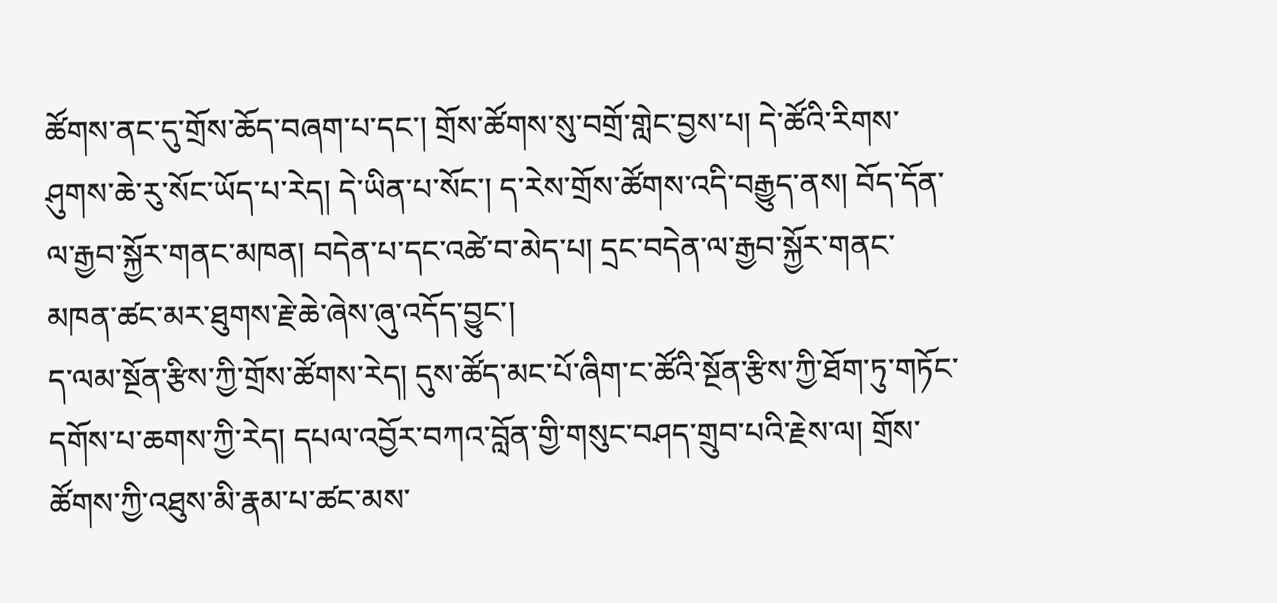ཚོགས་ནང་དུ་གྲོས་ཆོད་བཞག་པ་དང་། གྲོས་ཚོགས་སུ་བགྲོ་གླེང་བྱས་པ། དེ་ཚོའི་རིགས་ཤུགས་ཆེ་རུ་སོང་ཡོད་པ་རེད། དེ་ཡིན་པ་སོང་། ད་རེས་གྲོས་ཚོགས་འདི་བརྒྱུད་ནས། བོད་དོན་ལ་རྒྱབ་སྐྱོར་གནང་མཁན། བདེན་པ་དང་འཚེ་བ་མེད་པ། དྲང་བདེན་ལ་རྒྱབ་སྐྱོར་གནང་མཁན་ཚང་མར་ཐུགས་རྗེ་ཆེ་ཞེས་ཞུ་འདོད་བྱུང་།
ད་ལམ་སྔོན་རྩིས་ཀྱི་གྲོས་ཚོགས་རེད། དུས་ཚོད་མང་པོ་ཞིག་ང་ཚོའི་སྔོན་རྩིས་ཀྱི་ཐོག་ཏུ་གཏོང་དགོས་པ་ཆགས་ཀྱི་རེད། དཔལ་འབྱོར་བཀའ་བློན་གྱི་གསུང་བཤད་གྲུབ་པའི་རྗེས་ལ། གྲོས་ཚོགས་ཀྱི་འཐུས་མི་རྣམ་པ་ཚང་མས་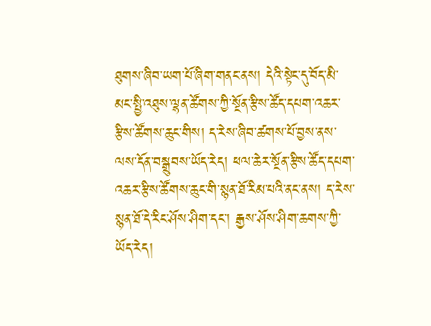ཐུགས་ཞིབ་ཡག་པོ་ཞིག་གནང་ནས། དེའི་སྟེང་དུ་བོད་མི་མང་སྤྱི་འཐུས་ལྷན་ཚོགས་ཀྱི་སྔོན་རྩིས་ཚོད་དཔག་འཆར་རྩིས་ཚོགས་ཆུང་གིས། ད་རེས་ཞིབ་ཚགས་པོ་བྱས་ནས་ལས་དོན་བསྒྲུབས་ཡོད་རེད། ཕལ་ཆེར་སྔོན་རྩིས་ཚོད་དཔག་འཆར་རྩིས་ཚོགས་ཆུང་གི་སྙན་ཐོ་རིམ་པའི་ནང་ནས། ད་རེས་སྙན་ཐོ་དེ་རིང་ཤོས་ཤིག་དང་། རྒྱས་ཤོས་ཤིག་ཆགས་ཀྱི་ཡོད་རེད།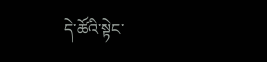དེ་ཚོའི་སྟེང་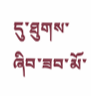དུ་ཐུགས་ཞིབ་ཟབ་མོ་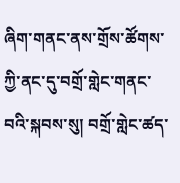ཞིག་གནང་ནས་གྲོས་ཚོགས་ཀྱི་ནང་དུ་བགྲོ་གླེང་གནང་བའི་སྐབས་སུ། བགྲོ་གླེང་ཚད་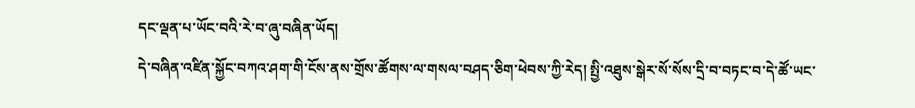དང་ལྡན་པ་ཡོང་བའི་རེ་བ་ཞུ་བཞིན་ཡོད།
དེ་བཞིན་འཛིན་སྐྱོང་བཀའ་ཤག་གི་ངོས་ནས་གྲོས་ཚོགས་ལ་གསལ་བཤད་ཅིག་ཕེབས་ཀྱི་རེད། སྤྱི་འཐུས་སྒེར་སོ་སོས་དྲི་བ་བཏང་བ་དེ་ཚོ་ཡང་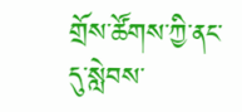གྲོས་ཚོགས་ཀྱི་ནང་དུ་སླེབས་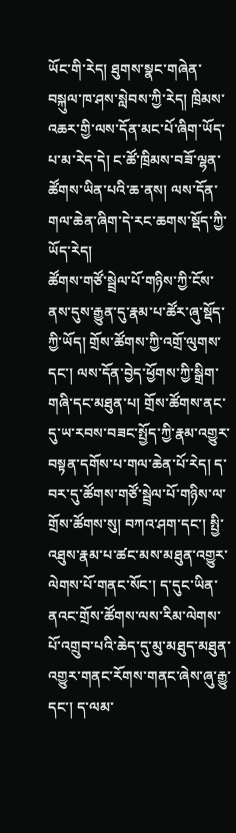ཡོང་གི་རེད། ཐུགས་སྣང་གཞེན་བསྐུལ་ཁ་ཤས་སླེབས་ཀྱི་རེད། ཁྲིམས་འཆར་གྱི་ལས་དོན་མང་པོ་ཞིག་ཡོད་པ་མ་རེད་དེ། ང་ཚོ་ཁྲིམས་བཟོ་ལྷན་ཚོགས་ཡིན་པའི་ཆ་ནས། ལས་དོན་གལ་ཆེན་ཞིག་དེ་རང་ཆགས་སྡོད་ཀྱི་ཡོད་རེད།
ཚོགས་གཙོ་སྦྲེལ་པོ་གཉིས་ཀྱི་ངོས་ནས་དུས་རྒྱུན་དུ་རྣམ་པ་ཚོར་ཞུ་སྡོད་ཀྱི་ཡོད། གྲོས་ཚོགས་ཀྱི་འགྲོ་ལུགས་དང་། ལས་དོན་བྱེད་ཕྱོགས་ཀྱི་སྒྲིག་གཞི་དང་མཐུན་པ། གྲོས་ཚོགས་ནང་དུ་ཡ་རབས་བཟང་སྤྱོད་ཀྱི་རྣམ་འགྱུར་བསྟན་དགོས་པ་གལ་ཆེན་པོ་རེད། ད་བར་དུ་ཚོགས་གཙོ་སྦྲེལ་པོ་གཉིས་ལ་གྲོས་ཚོགས་སུ། བཀའ་ཤག་དང་། སྤྱི་འཐུས་རྣམ་པ་ཚང་མས་མཐུན་འགྱུར་ལེགས་པོ་གནང་སོང་། ད་དུང་ཡིན་ནའང་གྲོས་ཚོགས་ལས་རིམ་ལེགས་པོ་འགྲུབ་པའི་ཆེད་དུ་མུ་མཐུད་མཐུན་འགྱུར་གནང་རོགས་གནང་ཞེས་ཞུ་རྒྱུ་དང་། ད་ལམ་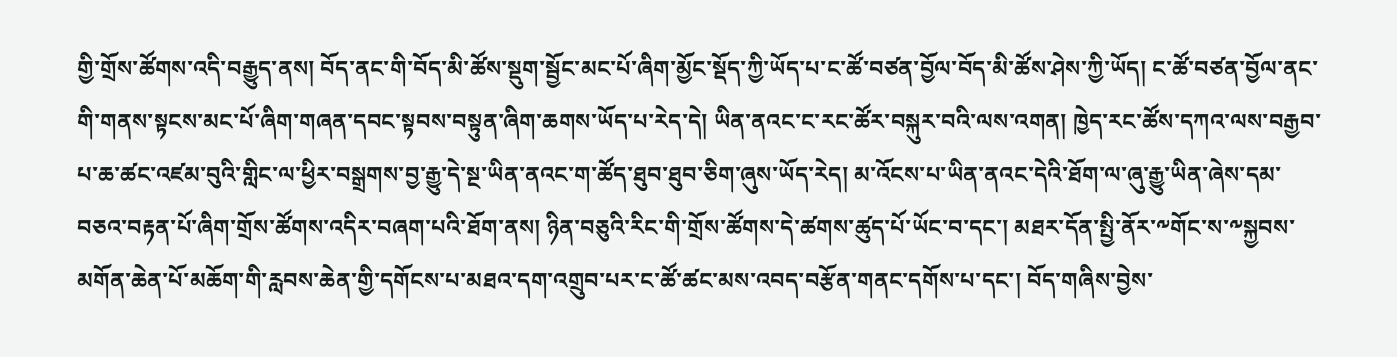གྱི་གྲོས་ཚོགས་འདི་བརྒྱུད་ནས། བོད་ནང་གི་བོད་མི་ཚོས་སྡུག་སྦྱོང་མང་པོ་ཞིག་མྱོང་སྡོད་ཀྱི་ཡོད་པ་ང་ཚོ་བཙན་བྱོལ་བོད་མི་ཚོས་ཤེས་ཀྱི་ཡོད། ང་ཚོ་བཙན་བྱོལ་ནང་གི་གནས་སྟངས་མང་པོ་ཞིག་གཞན་དབང་སྟབས་བསྟུན་ཞིག་ཆགས་ཡོད་པ་རེད་དེ། ཡིན་ནའང་ང་རང་ཚོར་བསྐུར་བའི་ལས་འགན། ཁྱེད་རང་ཚོས་དཀའ་ལས་བརྒྱབ་པ་ཆ་ཚང་འཛམ་བུའི་གླིང་ལ་ཕྱིར་བསྒྲགས་བྱ་རྒྱུ་དེ་སྔ་ཡིན་ནའང་ག་ཚོད་ཐུབ་ཐུབ་ཅིག་ཞུས་ཡོད་རེད། མ་འོངས་པ་ཡིན་ནའང་དེའི་ཐོག་ལ་ཞུ་རྒྱུ་ཡིན་ཞེས་དམ་བཅའ་བརྟན་པོ་ཞིག་གྲོས་ཚོགས་འདིར་བཞག་པའི་ཐོག་ནས། ཉིན་བཅུའི་རིང་གི་གྲོས་ཚོགས་དེ་ཚགས་ཚུད་པོ་ཡོང་བ་དང་། མཐར་དོན་སྤྱི་ནོར་༸གོང་ས་༸སྐྱབས་མགོན་ཆེན་པོ་མཆོག་གི་རླབས་ཆེན་གྱི་དགོངས་པ་མཐའ་དག་འགྲུབ་པར་ང་ཚོ་ཚང་མས་འབད་བརྩོན་གནང་དགོས་པ་དང་། བོད་གཞིས་བྱེས་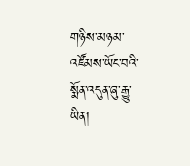གཉིས་མཉམ་འཛོམས་ཡོང་བའི་སྨོན་འདུན་ཞུ་རྒྱུ་ཡིན།